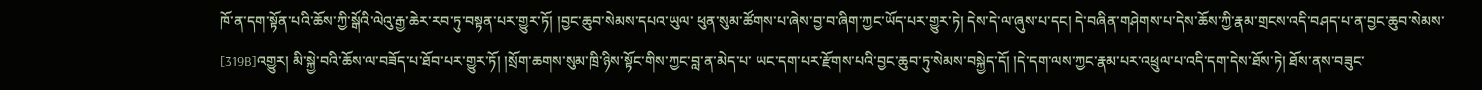ཁོ་ན་དག་སྟོན་པའི་ཆོས་ཀྱི་སྒོའི་ལེའུ་རྒྱ་ཆེར་རབ་ཏུ་བསྟན་པར་གྱུར་ཏོ། །བྱང་ཆུབ་སེམས་དཔའ་ཡུལ་ ཕུན་སུམ་ཚོགས་པ་ཞེས་བྱ་བ་ཞིག་ཀྱང་ཡོད་པར་གྱུར་ཏེ། དེས་དེ་ལ་ཞུས་པ་དང། དེ་བཞིན་གཤེགས་པ་དེས་ཆོས་ཀྱི་རྣམ་གྲངས་འདི་བཤད་པ་ན་བྱང་ཆུབ་སེམས་ [319B]འགྱུར། མི་སྐྱེ་བའི་ཆོས་ལ་བཟོད་པ་ཐོབ་པར་གྱུར་ཏོ། །སྲོག་ཆགས་སུམ་ཁྲི་ཉིས་སྟོང་གིས་ཀྱང་བླ་ན་མེད་པ་ ཡང་དག་པར་རྫོགས་པའི་བྱང་ཆུབ་ཏུ་སེམས་བསྐྱེད་དོ། །དེ་དག་ལས་ཀྱང་རྣམ་པར་འཕྲུལ་པ་འདི་དག་དེས་ཐོས་ཏེ། ཐོས་ནས་བཟུང་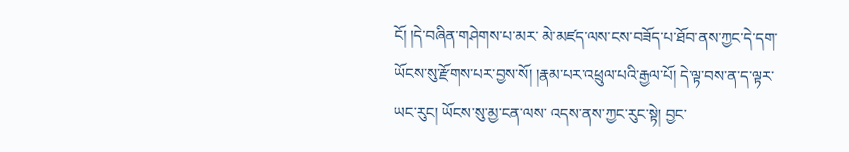ངོ། །དེ་བཞིན་གཤེགས་པ་མར་ མེ་མཛད་ལས་ངས་བཟོད་པ་ཐོབ་ནས་ཀྱང་དེ་དག་ཡོངས་སུ་རྫོགས་པར་བྱས་སོ། །རྣམ་པར་འཕྲུལ་པའི་རྒྱལ་པོ། དེ་ལྟ་བས་ན་ད་ལྟར་ཡང་རུང། ཡོངས་སུ་མྱ་ངན་ལས་ འདས་ནས་ཀྱང་རུང་སྟེ། བྱང་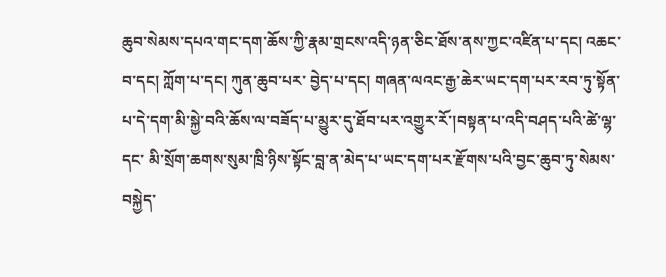ཆུབ་སེམས་དཔའ་གང་དག་ཆོས་ཀྱི་རྣམ་གྲངས་འདི་ཉན་ཅིང་ཐོས་ནས་ཀྱང་འཛིན་པ་དང། འཆང་བ་དང། ཀློག་པ་དང། ཀུན་ཆུབ་པར་ བྱེད་པ་དང། གཞན་ལའང་རྒྱ་ཆེར་ཡང་དག་པར་རབ་ཏུ་སྟོན་པ་དེ་དག་མི་སྐྱེ་བའི་ཆོས་ལ་བཟོད་པ་མྱུར་དུ་ཐོབ་པར་འགྱུར་རོ་།བསྟན་པ་འདི་བཤད་པའི་ཚེ་ལྷ་དང་ མི་སྲོག་ཆགས་སུམ་ཁྲི་ཉིས་སྟོང་བླ་ན་མེད་པ་ཡང་དག་པར་རྫོགས་པའི་བྱང་ཆུབ་ཏུ་སེམས་བསྐྱེད་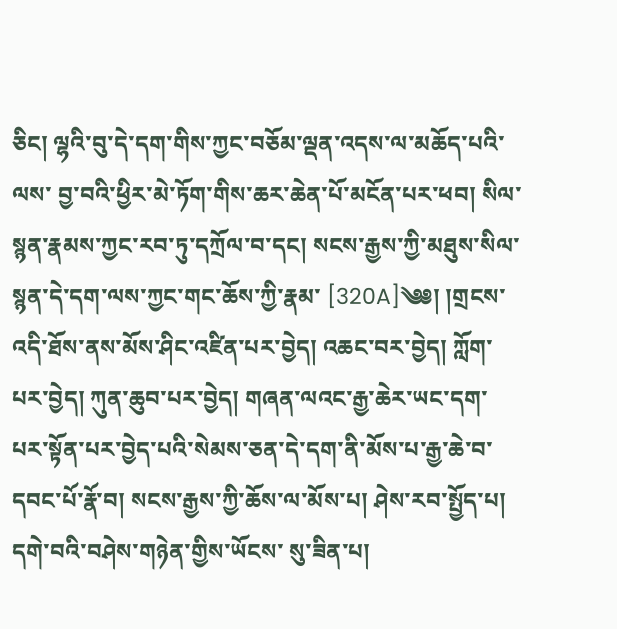ཅིང། ལྷའི་བུ་དེ་དག་གིས་ཀྱང་བཅོམ་ལྡན་འདས་ལ་མཆོད་པའི་ལས་ བྱ་བའི་ཕྱིར་མེ་ཏོག་གིས་ཆར་ཆེན་པོ་མངོན་པར་ཕབ། སིལ་སྙན་རྣམས་ཀྱང་རབ་ཏུ་དཀྲོལ་བ་དང། སངས་རྒྱས་ཀྱི་མཐུས་སིལ་སྙན་དེ་དག་ལས་ཀྱང་གང་ཆོས་ཀྱི་རྣམ་ [320A]༄༅། །གྲངས་འདི་ཐོས་ནས་མོས་ཤིང་འཛིན་པར་བྱེད། འཆང་བར་བྱེད། ཀློག་པར་བྱེད། ཀུན་ཆུབ་པར་བྱེད། གཞན་ལའང་རྒྱ་ཆེར་ཡང་དག་ པར་སྟོན་པར་བྱེད་པའི་སེམས་ཅན་དེ་དག་ནི་མོས་པ་རྒྱ་ཆེ་བ་དབང་པོ་རྣོ་བ། སངས་རྒྱས་ཀྱི་ཆོས་ལ་མོས་པ། ཤེས་རབ་སྤྱོད་པ། དགེ་བའི་བཤེས་གཉེན་གྱིས་ཡོངས་ སུ་ཟིན་པ།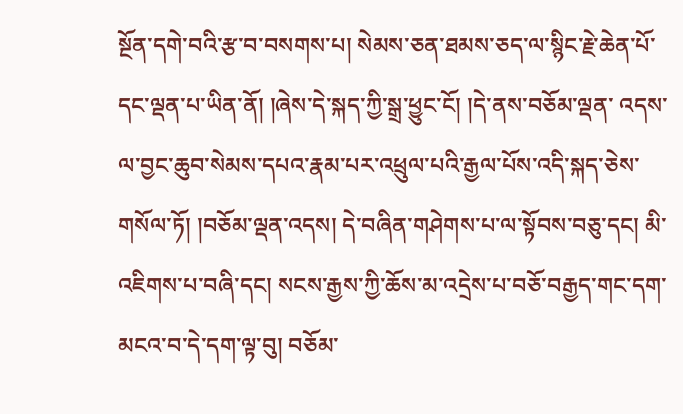སྔོན་དགེ་བའི་རྩ་བ་བསགས་པ། སེམས་ཅན་ཐམས་ཅད་ལ་སྙིང་རྗེ་ཆེན་པོ་དང་ལྡན་པ་ཡིན་ནོ། །ཞེས་དེ་སྐད་ཀྱི་སྒྲ་ཕྱུང་ངོ། །དེ་ནས་བཅོམ་ལྡན་ འདས་ལ་བྱང་ཆུབ་སེམས་དཔའ་རྣམ་པར་འཕྲུལ་པའི་རྒྱལ་པོས་འདི་སྐད་ཅེས་གསོལ་ཏོ། །བཅོམ་ལྡན་འདས། དེ་བཞིན་གཤེགས་པ་ལ་སྟོབས་བཅུ་དང། མི་ འཇིགས་པ་བཞི་དང། སངས་རྒྱས་ཀྱི་ཆོས་མ་འདྲེས་པ་བཅོ་བརྒྱད་གང་དག་མངའ་བ་དེ་དག་ལྟ་བུ། བཅོམ་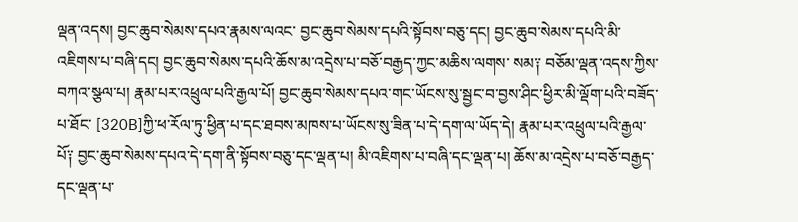ལྡན་འདས། བྱང་ཆུབ་སེམས་དཔའ་རྣམས་ལའང་ བྱང་ཆུབ་སེམས་དཔའི་སྟོབས་བཅུ་དང། བྱང་ཆུབ་སེམས་དཔའི་མི་འཇིགས་པ་བཞི་དང། བྱང་ཆུབ་སེམས་དཔའི་ཆོས་མ་འདྲེས་པ་བཅོ་བརྒྱད་ཀྱང་མཆིས་ལགས་ སམ༑ བཅོམ་ལྡན་འདས་ཀྱིས་བཀའ་སྩལ་པ། རྣམ་པར་འཕྲུལ་པའི་རྒྱལ་པོ། བྱང་ཆུབ་སེམས་དཔའ་གང་ཡོངས་སུ་སྦྱང་བ་བྱས་ཤིང་ཕྱིར་མི་ལྡོག་པའི་བཟོད་པ་ཐོང་ [320B]ཀྱི་ཕ་རོལ་ཏུ་ཕྱིན་པ་དང་ཐབས་མཁས་པ་ཡོངས་སུ་ཟིན་པ་དེ་དག་ལ་ཡོད་དེ། རྣམ་པར་འཕྲུལ་པའི་རྒྱལ་ པོ༑ བྱང་ཆུབ་སེམས་དཔའ་དེ་དག་ནི་སྟོབས་བཅུ་དང་ལྡན་པ། མི་འཇིགས་པ་བཞི་དང་ལྡན་པ། ཆོས་མ་འདྲེས་པ་བཅོ་བརྒྱད་དང་ལྡན་པ་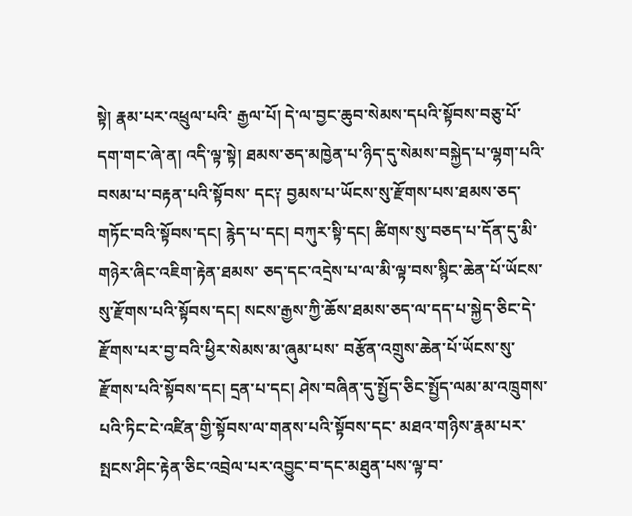སྟེ། རྣམ་པར་འཕྲུལ་པའི་ རྒྱལ་པོ། དེ་ལ་བྱང་ཆུབ་སེམས་དཔའི་སྟོབས་བཅུ་པོ་དག་གང་ཞེ་ན། འདི་ལྟ་སྟེ། ཐམས་ཅད་མཁྱེན་པ་ཉིད་དུ་སེམས་བསྐྱེད་པ་ལྷག་པའི་བསམ་པ་བརྟན་པའི་སྟོབས་ དང༑ བྱམས་པ་ཡོངས་སུ་རྫོགས་པས་ཐམས་ཅད་གཏོང་བའི་སྟོབས་དང། རྙེད་པ་དང། བཀུར་སྟི་དང། ཚིགས་སུ་བཅད་པ་དོན་དུ་མི་གཉེར་ཞིང་འཇིག་རྟེན་ཐམས་ ཅད་དང་འདྲེས་པ་ལ་མི་ལྟ་བས་སྙིང་ཆེན་པོ་ཡོངས་སུ་རྫོགས་པའི་སྟོབས་དང། སངས་རྒྱས་ཀྱི་ཆོས་ཐམས་ཅད་ལ་དད་པ་སྐྱེད་ཅིང་དེ་རྫོགས་པར་བྱ་བའི་ཕྱིར་སེམས་མ་ཞུམ་པས་ བརྩོན་འགྲུས་ཆེན་པོ་ཡོངས་སུ་རྫོགས་པའི་སྟོབས་དང། དྲན་པ་དང། ཤེས་བཞིན་དུ་སྤྱོད་ཅིང་སྤྱོད་ལམ་མ་འཁྲུགས་པའི་ཏིང་ངེ་འཛིན་གྱི་སྟོབས་ལ་གནས་པའི་སྟོབས་དང་ མཐའ་གཉིས་རྣམ་པར་སྤངས་ཤིང་རྟེན་ཅིང་འབྲེལ་པར་འབྱུང་བ་དང་མཐུན་པས་ལྟ་བ་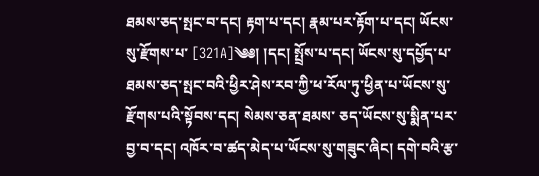ཐམས་ཅད་སྤང་བ་དང། རྟག་པ་དང། རྣམ་པར་རྟོག་པ་དང། ཡོངས་སུ་རྫོགས་པ་ [321A]༄༅། །དང། སྤྲོས་པ་དང། ཡོངས་སུ་དཔྱོད་པ་ཐམས་ཅད་སྤང་བའི་ཕྱིར་ཤེས་རབ་ཀྱི་ཕ་རོལ་ཏུ་ཕྱིན་པ་ཡོངས་སུ་རྫོགས་པའི་སྟོབས་དང། སེམས་ཅན་ཐམས་ ཅད་ཡོངས་སུ་སྨིན་པར་བྱ་བ་དང། འཁོར་བ་ཚད་མེད་པ་ཡོངས་སུ་གཟུང་ཞིང། དགེ་བའི་རྩ་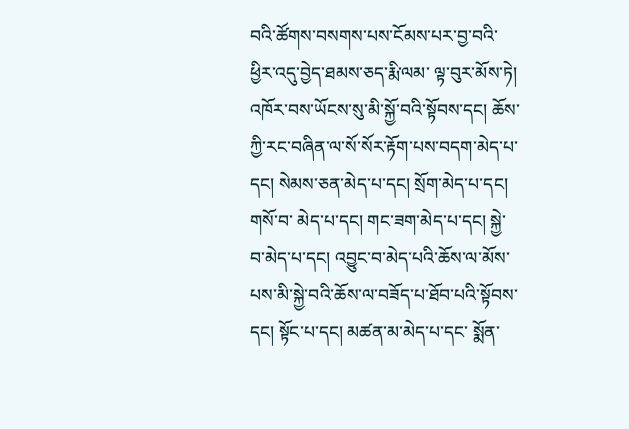བའི་ཚོགས་བསགས་པས་ངོམས་པར་བྱ་བའི་ཕྱིར་འདུ་བྱེད་ཐམས་ཅད་རྨི་ལམ་ ལྟ་བུར་མོས་ཏེ། འཁོར་བས་ཡོངས་སུ་མི་སྐྱོ་བའི་སྟོབས་དང། ཆོས་ཀྱི་རང་བཞིན་ལ་སོ་སོར་རྟོག་པས་བདག་མེད་པ་དང། སེམས་ཅན་མེད་པ་དང། སྲོག་མེད་པ་དང། གསོ་བ་ མེད་པ་དང། གང་ཟག་མེད་པ་དང། སྐྱེ་བ་མེད་པ་དང། འབྱུང་བ་མེད་པའི་ཆོས་ལ་མོས་པས་མི་སྐྱེ་བའི་ཆོས་ལ་བཟོད་པ་ཐོབ་པའི་སྟོབས་དང། སྟོང་པ་དང། མཚན་མ་མེད་པ་དང་ སྨོན་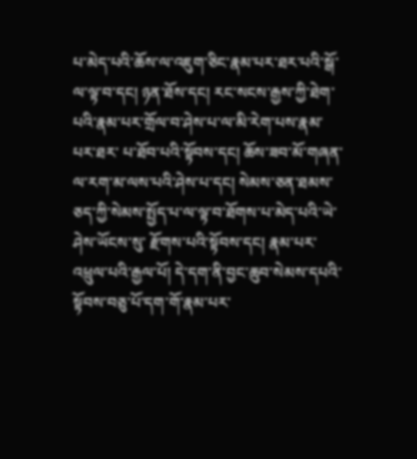པ་མེད་པའི་ཆོས་ལ་འཇུག་ཅིང་རྣམ་པར་ཐར་པའི་སྒོ་ལ་ལྟ་བ་དང། ཉན་ཐོས་དང། རང་སངས་རྒྱས་ཀྱི་ཐེག་པའི་རྣམ་པར་གྲོལ་བ་ཤེས་པ་ལ་མི་རེག་པས་རྣམ་པར་ཐར་ པ་ཐོབ་པའི་སྟོབས་དང། ཆོས་ཟབ་མོ་གཞན་ལ་རག་མ་ལས་པའི་ཤེས་པ་དང། སེམས་ཅན་ཐམས་ཅད་ཀྱི་སེམས་སྤྱོད་པ་ལ་ལྟ་བ་ཐོགས་པ་མེད་པའི་ཡེ་ཤེས་ཡོངས་སུ་ རྫོགས་པའི་སྟོབས་དང། རྣམ་པར་འཕྲུལ་པའི་རྒྱལ་པོ། དེ་དག་ནི་བྱང་ཆུབ་སེམས་དཔའི་སྟོབས་བཅུ་པོ་དག་གོ་རྣམ་པར་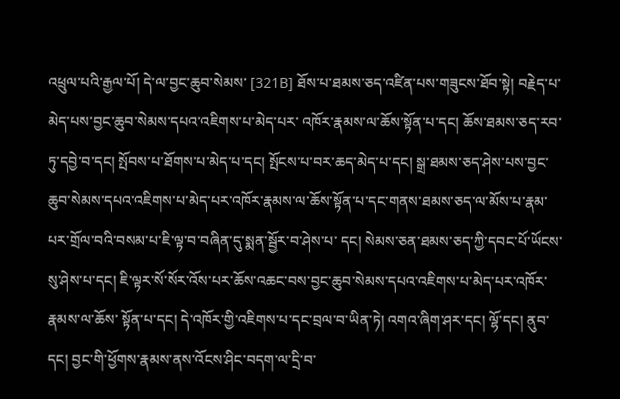འཕྲུལ་པའི་རྒྱལ་པོ། དེ་ལ་བྱང་ཆུབ་སེམས་ [321B] ཐོས་པ་ཐམས་ཅད་འཛིན་པས་གཟུངས་ཐོབ་སྟེ། བརྗེད་པ་མེད་པས་བྱང་ཆུབ་སེམས་དཔའ་འཇིགས་པ་མེད་པར་ འཁོར་རྣམས་ལ་ཆོས་སྟོན་པ་དང། ཆོས་ཐམས་ཅད་རབ་ཏུ་དབྱེ་བ་དང། སྤོབས་པ་ཐོགས་པ་མེད་པ་དང། སྤོངས་པ་བར་ཆད་མེད་པ་དང། སྒྲ་ཐམས་ཅད་ཤེས་པས་བྱང་ ཆུབ་སེམས་དཔའ་འཇིགས་པ་མེད་པར་འཁོར་རྣམས་ལ་ཆོས་སྟོན་པ་དང་གནས་ཐམས་ཅད་ལ་མོས་པ་རྣམ་པར་གྲོལ་བའི་བསམ་པ་ཇི་ལྟ་བ་བཞིན་དུ་སྨན་སྦྱོར་བ་ཤེས་པ་ དང། སེམས་ཅན་ཐམས་ཅད་ཀྱི་དབང་པོ་ཡོངས་སུ་ཤེས་པ་དང། ཇི་ལྟར་སོ་སོར་འོས་པར་ཆོས་འཆང་བས་བྱང་ཆུབ་སེམས་དཔའ་འཇིགས་པ་མེད་པར་འཁོར་རྣམས་ལ་ཆོས་ སྟོན་པ་དང། དེ་འཁོར་གྱི་འཇིགས་པ་དང་བྲལ་བ་ཡིན་ཏེ། འགའ་ཞིག་ཤར་དང། ལྷོ་དང། ནུབ་དང། བྱང་གི་ཕྱོགས་རྣམས་ནས་འོངས་ཤིང་བདག་ལ་དྲི་བ་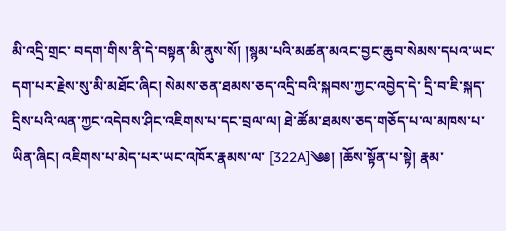མི་འདྲི་གྲང་ བདག་གིས་ནི་དེ་བསྟན་མི་ནུས་སོ། །སྙམ་པའི་མཚན་མའང་བྱང་ཆུབ་སེམས་དཔའ་ཡང་དག་པར་རྗེས་སུ་མི་མཐོང་ཞིང། སེམས་ཅན་ཐམས་ཅད་འདྲི་བའི་སྐབས་ཀྱང་འབྱེད་དེ་ དྲི་བ་ཇི་སྐད་དྲིས་པའི་ལན་ཀྱང་འདེབས་ཤིང་འཇིགས་པ་དང་བྲལ་ལ། ཐེ་ཚོམ་ཐམས་ཅད་གཅོད་པ་ལ་མཁས་པ་ཡིན་ཞིང། འཇིགས་པ་མེད་པར་ཡང་འཁོར་རྣམས་ལ་ [322A]༄༅། །ཆོས་སྟོན་པ་སྟེ། རྣམ་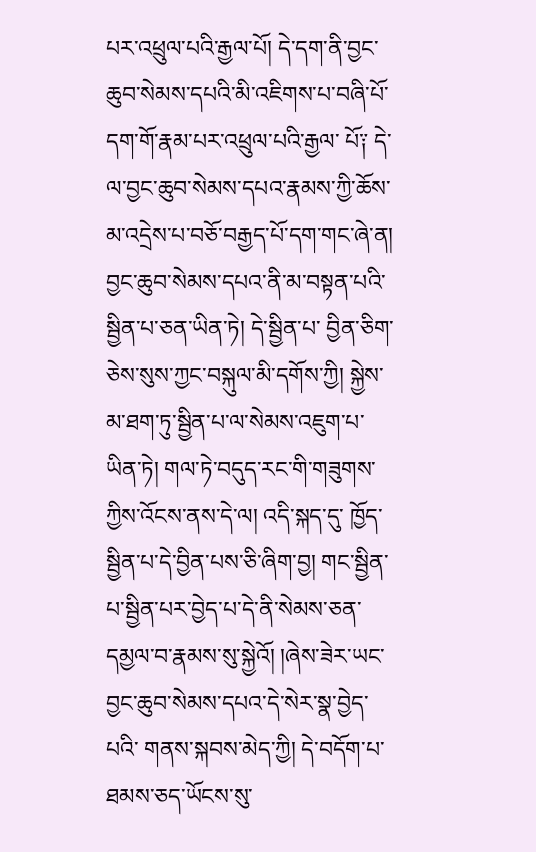པར་འཕྲུལ་པའི་རྒྱལ་པོ། དེ་དག་ནི་བྱང་ཆུབ་སེམས་དཔའི་མི་འཇིགས་པ་བཞི་པོ་དག་གོ་རྣམ་པར་འཕྲུལ་པའི་རྒྱལ་ པོ༑ དེ་ལ་བྱང་ཆུབ་སེམས་དཔའ་རྣམས་ཀྱི་ཆོས་མ་འདྲེས་པ་བཅོ་བརྒྱད་པོ་དག་གང་ཞེ་ན། བྱང་ཆུབ་སེམས་དཔའ་ནི་མ་བསྟན་པའི་སྦྱིན་པ་ཅན་ཡིན་ཏེ། དེ་སྦྱིན་པ་ བྱིན་ཅིག་ཅེས་སུས་ཀྱང་བསྐུལ་མི་དགོས་ཀྱི། སྐྱེས་མ་ཐག་ཏུ་སྦྱིན་པ་ལ་སེམས་འཇུག་པ་ཡིན་ཏེ། གལ་ཏེ་བདུད་རང་གི་གཟུགས་ཀྱིས་འོངས་ནས་དེ་ལ། འདི་སྐད་དུ་ ཁྱོད་སྦྱིན་པ་དེ་བྱིན་པས་ཅི་ཞིག་བྱ། གང་སྦྱིན་པ་སྦྱིན་པར་བྱེད་པ་དེ་ནི་སེམས་ཅན་དམྱལ་བ་རྣམས་སུ་སྐྱེའོ། །ཞེས་ཟེར་ཡང་བྱང་ཆུབ་སེམས་དཔའ་དེ་སེར་སྣ་བྱེད་པའི་ གནས་སྐབས་མེད་ཀྱི། དེ་བདོག་པ་ཐམས་ཅད་ཡོངས་སུ་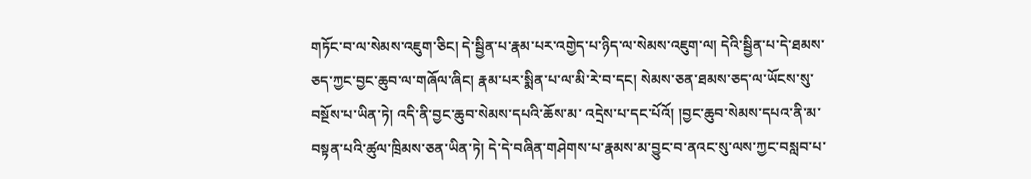གཏོང་བ་ལ་སེམས་འཇུག་ཅིང། དེ་སྦྱིན་པ་རྣམ་པར་འགྱེད་པ་ཉིད་ལ་སེམས་འཇུག་ལ། དེའི་སྦྱིན་པ་དེ་ཐམས་ ཅད་ཀྱང་བྱང་ཆུབ་ལ་གཞོལ་ཞིང། རྣམ་པར་སྨིན་པ་ལ་མི་རེ་བ་དང། སེམས་ཅན་ཐམས་ཅད་ལ་ཡོངས་སུ་བསྔོས་པ་ཡིན་ཏེ། འདི་ནི་བྱང་ཆུབ་སེམས་དཔའི་ཆོས་མ་ འདྲེས་པ་དང་པོའོ། །བྱང་ཆུབ་སེམས་དཔའ་ནི་མ་བསྟན་པའི་ཚུལ་ཁྲིམས་ཅན་ཡིན་ཏེ། དེ་དེ་བཞིན་གཤེགས་པ་རྣམས་མ་བྱུང་བ་ནའང་སུ་ལས་ཀྱང་བསླབ་པ་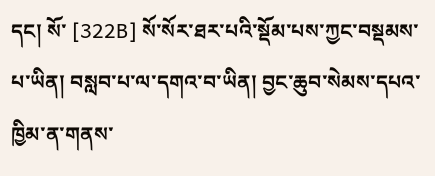དང། སོ་ [322B] སོ་སོར་ཐར་པའི་སྡོམ་པས་ཀྱང་བསྡམས་པ་ཡིན། བསླབ་པ་ལ་དགའ་བ་ཡིན། བྱང་ཆུབ་སེམས་དཔའ་ཁྱིམ་ན་གནས་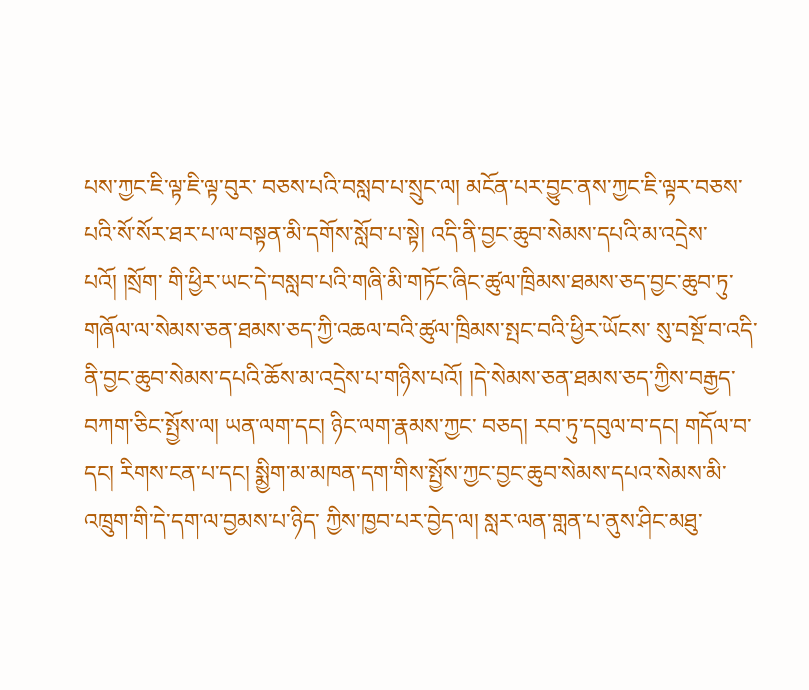པས་ཀྱང་ཇི་ལྟ་ཇི་ལྟ་བུར་ བཅས་པའི་བསླབ་པ་སྲུང་ལ། མངོན་པར་བྱུང་ནས་ཀྱང་ཇི་ལྟར་བཅས་པའི་སོ་སོར་ཐར་པ་ལ་བསྟན་མི་དགོས་སློབ་པ་སྟེ། འདི་ནི་བྱང་ཆུབ་སེམས་དཔའི་མ་འདྲེས་པའོ། །སྲོག་ གི་ཕྱིར་ཡང་དེ་བསླབ་པའི་གཞི་མི་གཏོང་ཞིང་ཚུལ་ཁྲིམས་ཐམས་ཅད་བྱང་ཆུབ་ཏུ་གཞོལ་ལ་སེམས་ཅན་ཐམས་ཅད་ཀྱི་འཆལ་བའི་ཚུལ་ཁྲིམས་སྤང་བའི་ཕྱིར་ཡོངས་ སུ་བསྔོ་བ་འདི་ནི་བྱང་ཆུབ་སེམས་དཔའི་ཆོས་མ་འདྲེས་པ་གཉིས་པའོ། །དེ་སེམས་ཅན་ཐམས་ཅད་ཀྱིས་བརྒྱད་བཀག་ཅིང་སྤྱོས་ལ། ཡན་ལག་དང། ཉིང་ལག་རྣམས་ཀྱང་ བཅད། རབ་ཏུ་དབུལ་བ་དང། གདོལ་བ་དང། རིགས་ངན་པ་དང། སྨྱིག་མ་མཁན་དག་གིས་སྤྱོས་ཀྱང་བྱང་ཆུབ་སེམས་དཔའ་སེམས་མི་འཁྲུག་གི་དེ་དག་ལ་བྱམས་པ་ཉིད་ ཀྱིས་ཁྱབ་པར་བྱེད་ལ། སླར་ལན་གླན་པ་ནུས་ཤིང་མཐུ་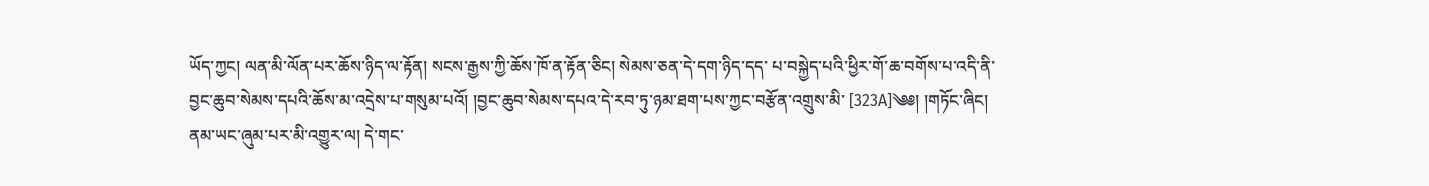ཡོད་ཀྱང། ལན་མི་ལོན་པར་ཆོས་ཉིད་ལ་རྟོན། སངས་རྒྱས་ཀྱི་ཆོས་ཁོ་ན་རྟོན་ཅིང། སེམས་ཅན་དེ་དག་ཉིད་དད་ པ་བསྐྱེད་པའི་ཕྱིར་གོ་ཆ་བགོས་པ་འདི་ནི་བྱང་ཆུབ་སེམས་དཔའི་ཆོས་མ་འདྲེས་པ་གསུམ་པའོ། །བྱང་ཆུབ་སེམས་དཔའ་དེ་རབ་ཏུ་ཉམ་ཐག་པས་ཀྱང་བརྩོན་འགྲུས་མི་ [323A]༄༅། །གཏོང་ཞིང། ནམ་ཡང་ཞུམ་པར་མི་འགྱུར་ལ། དེ་གང་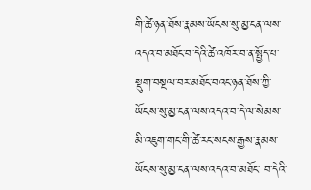གི་ཚེ་ཉན་ཐོས་རྣམས་ཡོངས་སུ་མྱ་ངན་ལས་འདའ་བ་མཐོང་བ་དེའི་ཚེ་འཁོར་བ་ན་སྤྱོད་པ་ སྡུག་བསྔལ་བར་མཐོང་བའང་ཉན་ཐོས་ཀྱི་ཡོངས་སུ་མྱ་ངན་ལས་འདའ་བ་དེ་ལ་སེམས་མི་འཇུག་གང་གི་ཚེ་རང་སངས་རྒྱས་རྣམས་ཡོངས་སུ་མྱ་ངན་ལས་འདའ་བ་མཐོང་ བ་དེའི་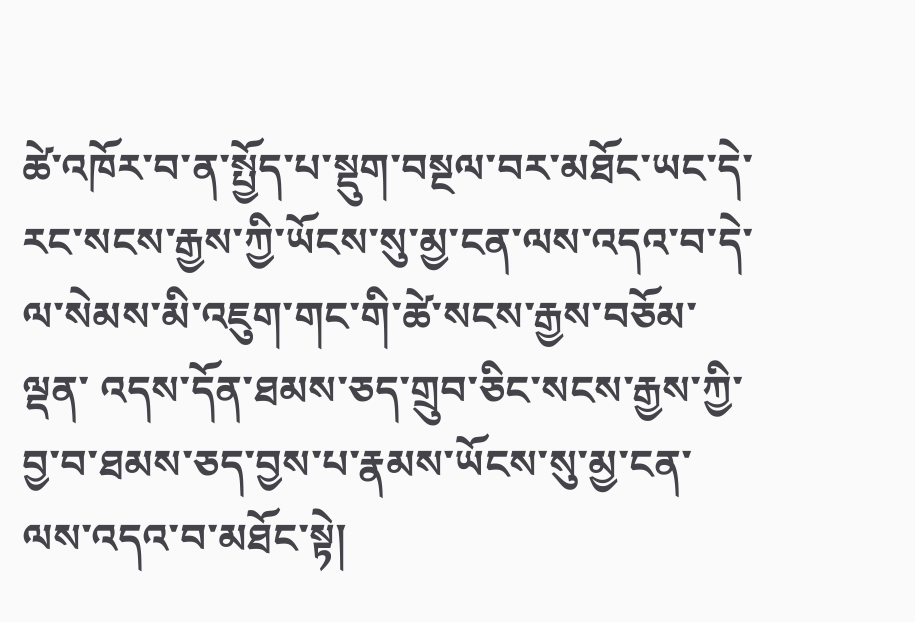ཚེ་འཁོར་བ་ན་སྤྱོད་པ་སྡུག་བསྔལ་བར་མཐོང་ཡང་དེ་རང་སངས་རྒྱས་ཀྱི་ཡོངས་སུ་མྱ་ངན་ལས་འདའ་བ་དེ་ལ་སེམས་མི་འཇུག་གང་གི་ཚེ་སངས་རྒྱས་བཅོམ་ལྡན་ འདས་དོན་ཐམས་ཅད་གྲུབ་ཅིང་སངས་རྒྱས་ཀྱི་བྱ་བ་ཐམས་ཅད་བྱས་པ་རྣམས་ཡོངས་སུ་མྱ་ངན་ལས་འདའ་བ་མཐོང་སྟེ།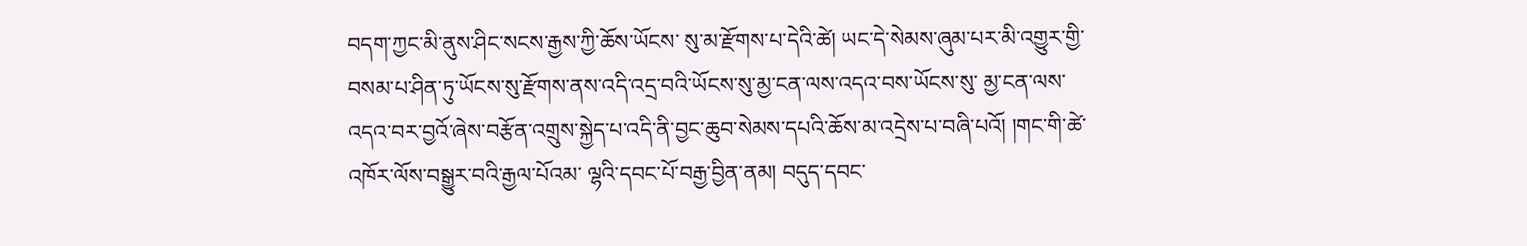བདག་ཀྱང་མི་ནུས་ཤིང་སངས་རྒྱས་ཀྱི་ཆོས་ཡོངས་ སུ་མ་རྫོགས་པ་དེའི་ཚེ། ཡང་དེ་སེམས་ཞུམ་པར་མི་འགྱུར་གྱི་བསམ་པ་ཤིན་ཏུ་ཡོངས་སུ་རྫོགས་ནས་འདི་འདྲ་བའི་ཡོངས་སུ་མྱ་ངན་ལས་འདའ་བས་ཡོངས་སུ་ མྱ་ངན་ལས་འདའ་བར་བྱའོ་ཞེས་བརྩོན་འགྲུས་སྐྱེད་པ་འདི་ནི་བྱང་ཆུབ་སེམས་དཔའི་ཆོས་མ་འདྲེས་པ་བཞི་པའོ། །གང་གི་ཚེ་འཁོར་ལོས་བསྒྱུར་བའི་རྒྱལ་པོའམ་ ལྷའི་དབང་པོ་བརྒྱ་བྱིན་ནམ། བདུད་དབང་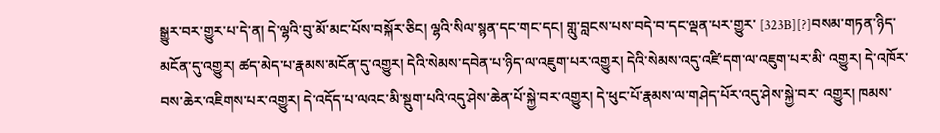སྒྱུར་བར་གྱུར་པ་དེ་ན། དེ་ལྷའི་བུ་མོ་མང་པོས་བསྐོར་ཅིང། ལྷའི་སིལ་སྙན་དང་གང་དང། གླུ་བླངས་པས་བདེ་བ་དང་ལྡན་པར་གྱུར་ [323B][?]བསམ་གཏན་ཉིད་མངོན་དུ་འགྱུར། ཚད་མེད་པ་རྣམས་མངོན་དུ་འགྱུར། དེའི་སེམས་དབེན་པ་ཉིད་ལ་འཇུག་པར་འགྱུར། དེའི་སེམས་འདུ་འཛི་དག་ལ་འཇུག་པར་མི་ འགྱུར། དེ་འཁོར་བས་ཆེར་འཇིགས་པར་འགྱུར། དེ་འདོད་པ་ལའང་མི་སྡུག་པའི་འདུ་ཤེས་ཆེན་པོ་སྐྱེ་བར་འགྱུར། དེ་ཕུང་པོ་རྣམས་ལ་གཤེད་པོར་འདུ་ཤེས་སྐྱེ་བར་ འགྱུར། ཁམས་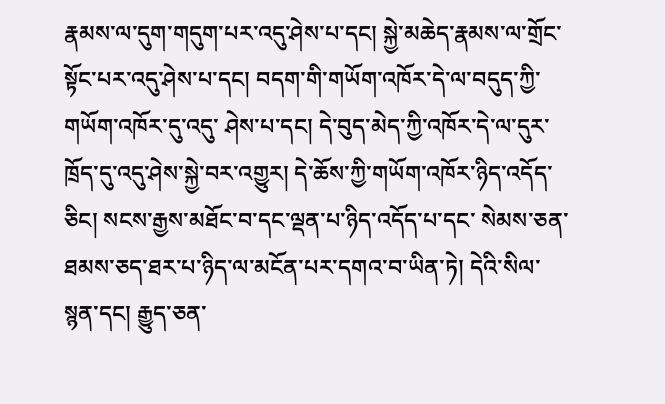རྣམས་ལ་དུག་གདུག་པར་འདུ་ཤེས་པ་དང། སྐྱེ་མཆེད་རྣམས་ལ་གྲོང་སྟོང་པར་འདུ་ཤེས་པ་དང། བདག་གི་གཡོག་འཁོར་དེ་ལ་བདུད་ཀྱི་གཡོག་འཁོར་དུ་འདུ་ ཤེས་པ་དང། དེ་བུད་མེད་ཀྱི་འཁོར་དེ་ལ་དུར་ཁྲོད་དུ་འདུ་ཤེས་སྐྱེ་བར་འགྱུར། དེ་ཆོས་ཀྱི་གཡོག་འཁོར་ཉིད་འདོད་ཅིང། སངས་རྒྱས་མཐོང་བ་དང་ལྡན་པ་ཉིད་འདོད་པ་དང་ སེམས་ཅན་ཐམས་ཅད་ཐར་པ་ཉིད་ལ་མངོན་པར་དགའ་བ་ཡིན་ཏེ། དེའི་སིལ་སྙན་དང། རྒྱུད་ཅན་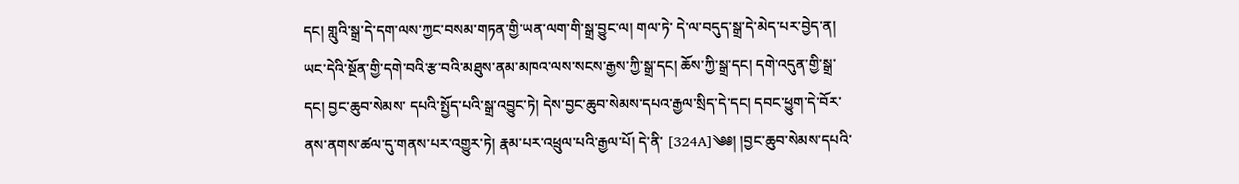དང། གླུའི་སྒྲ་དེ་དག་ལས་ཀྱང་བསམ་གཏན་གྱི་ཡན་ལག་གི་སྒྲ་བྱུང་ལ། གལ་ཏེ་ དེ་ལ་བདུད་སྒྲ་དེ་མེད་པར་བྱེད་ན། ཡང་དེའི་སྔོན་གྱི་དགེ་བའི་རྩ་བའི་མཐུས་ནམ་མཁའ་ལས་སངས་རྒྱས་ཀྱི་སྒྲ་དང། ཆོས་ཀྱི་སྒྲ་དང། དགེ་འདུན་གྱི་སྒྲ་དང། བྱང་ཆུབ་སེམས་ དཔའི་སྤྱོད་པའི་སྒྲ་འབྱུང་ཏེ། དེས་བྱང་ཆུབ་སེམས་དཔའ་རྒྱལ་སྲིད་དེ་དང། དབང་ཕྱུག་དེ་བོར་ནས་ནགས་ཚལ་དུ་གནས་པར་འགྱུར་ཏེ། རྣམ་པར་འཕྲུལ་པའི་རྒྱལ་པོ། དེ་ནི་ [324A]༄༅། །བྱང་ཆུབ་སེམས་དཔའི་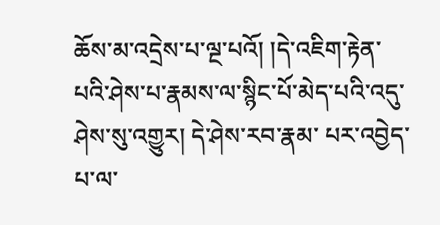ཆོས་མ་འདྲེས་པ་ལྔ་པའོ། །དེ་འཇིག་རྟེན་པའི་ཤེས་པ་རྣམས་ལ་སྙིང་པོ་མེད་པའི་འདུ་ཤེས་སུ་འགྱུར། དེ་ཤེས་རབ་རྣམ་ པར་འབྱེད་པ་ལ་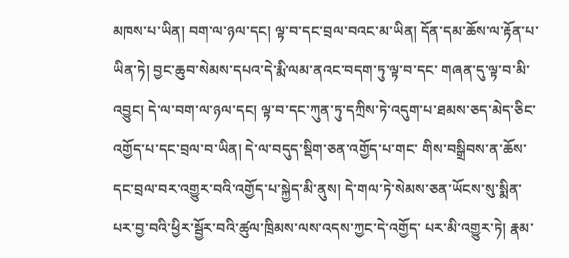མཁས་པ་ཡིན། བག་ལ་ཉལ་དང། ལྟ་བ་དང་བྲལ་བའང་མ་ཡིན། དོན་དམ་ཆོས་ལ་རྟོན་པ་ཡིན་ཏེ། བྱང་ཆུབ་སེམས་དཔའ་དེ་རྨི་ལམ་ནའང་བདག་ཏུ་ལྟ་བ་དང་ གཞན་དུ་ལྟ་བ་མི་འབྱུང། དེ་ལ་བག་ལ་ཉལ་དང། ལྟ་བ་དང་ཀུན་ཏུ་དཀྲིས་ཏེ་འདུག་པ་ཐམས་ཅད་མེད་ཅིང་འགྱོད་པ་དང་བྲལ་བ་ཡིན། དེ་ལ་བདུད་སྡིག་ཅན་འགྱོད་པ་གང་ གིས་བསྒྲིབས་ན་ཆོས་དང་བྲལ་བར་འགྱུར་བའི་འགྱོད་པ་སྐྱེད་མི་ནུས། དེ་གལ་ཏེ་སེམས་ཅན་ཡོངས་སུ་སྨིན་པར་བྱ་བའི་ཕྱིར་སྦྱོར་བའི་ཚུལ་ཁྲིམས་ལས་འདས་ཀྱང་དེ་འགྱོད་ པར་མི་འགྱུར་ཏེ། རྣམ་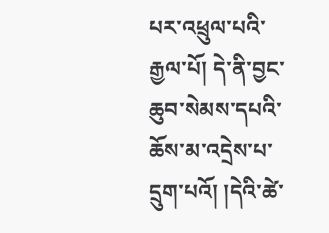པར་འཕྲུལ་པའི་རྒྱལ་པོ། དེ་ནི་བྱང་ཆུབ་སེམས་དཔའི་ཆོས་མ་འདྲེས་པ་དྲུག་པའོ། །དེའི་ཚེ་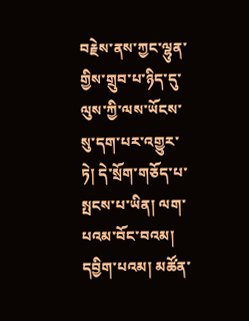བརྗེས་ནས་ཀྱང་ལྷུན་གྱིས་གྲུབ་པ་ཉིད་དུ་ལུས་ཀྱི་ལས་ཡོངས་ སུ་དག་པར་འགྱུར་ཏེ། དེ་སྲོག་གཅོད་པ་སྤངས་པ་ཡིན། ལག་པའམ་བོང་བའམ། དབྱིག་པའམ། མཚོན་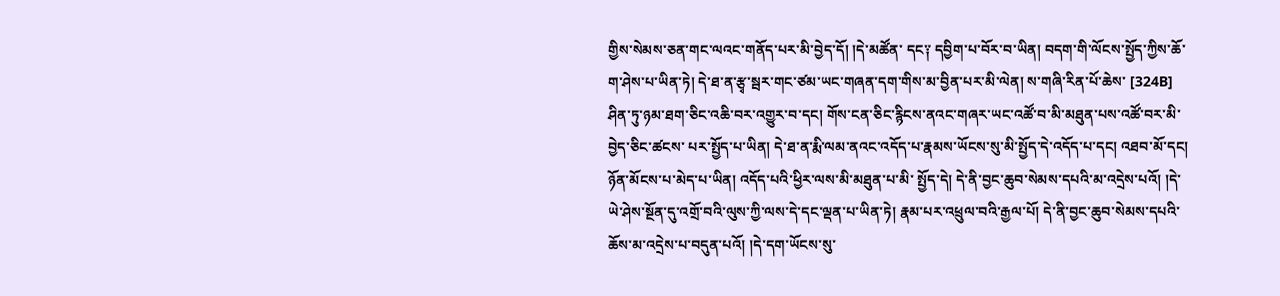གྱིས་སེམས་ཅན་གང་ལའང་གནོད་པར་མི་བྱེད་དོ། །དེ་མཚོན་ དང༑ དབྱིག་པ་བོར་བ་ཡིན། བདག་གི་ལོངས་སྤྱོད་ཀྱིས་ཆོ་ག་ཤེས་པ་ཡིན་ཏེ། དེ་ཐ་ན་རྩྭ་སྦར་གང་ཙམ་ཡང་གཞན་དག་གིས་མ་བྱིན་པར་མི་ལེན། ས་གཞི་རིན་པོ་ཆེས་ [324B] ཤིན་ཏུ་ཉམ་ཐག་ཅིང་འཆི་བར་འགྱུར་བ་དང། གོས་ངན་ཅིང་རྙིངས་ནའང་གཞར་ཡང་འཚོ་བ་མི་མཐུན་པས་འཚོ་བར་མི་བྱེད་ཅིང་ཚངས་ པར་སྤྱོད་པ་ཡིན། དེ་ཐ་ན་རྨི་ལམ་ནའང་འདོད་པ་རྣམས་ཡོངས་སུ་མི་སྤྱོད་དེ་འདོད་པ་དང། འཐབ་མོ་དང། ཉོན་མོངས་པ་མེད་པ་ཡིན། འདོད་པའི་ཕྱིར་ལས་མི་མཐུན་པ་མི་ སྤྱོད་དེ། དེ་ནི་བྱང་ཆུབ་སེམས་དཔའི་མ་འདྲེས་པའོ། །དེ་ཡེ་ཤེས་སྔོན་དུ་འགྲོ་བའི་ལུས་ཀྱི་ལས་དེ་དང་ལྡན་པ་ཡིན་ཏེ། རྣམ་པར་འཕྲུལ་བའི་རྒྱལ་པོ། དེ་ནི་བྱང་ཆུབ་སེམས་དཔའི་ ཆོས་མ་འདྲེས་པ་བདུན་པའོ། །དེ་དག་ཡོངས་སུ་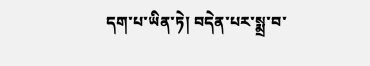དག་པ་ཡིན་ཏེ། བདེན་པར་སྨྲ་བ་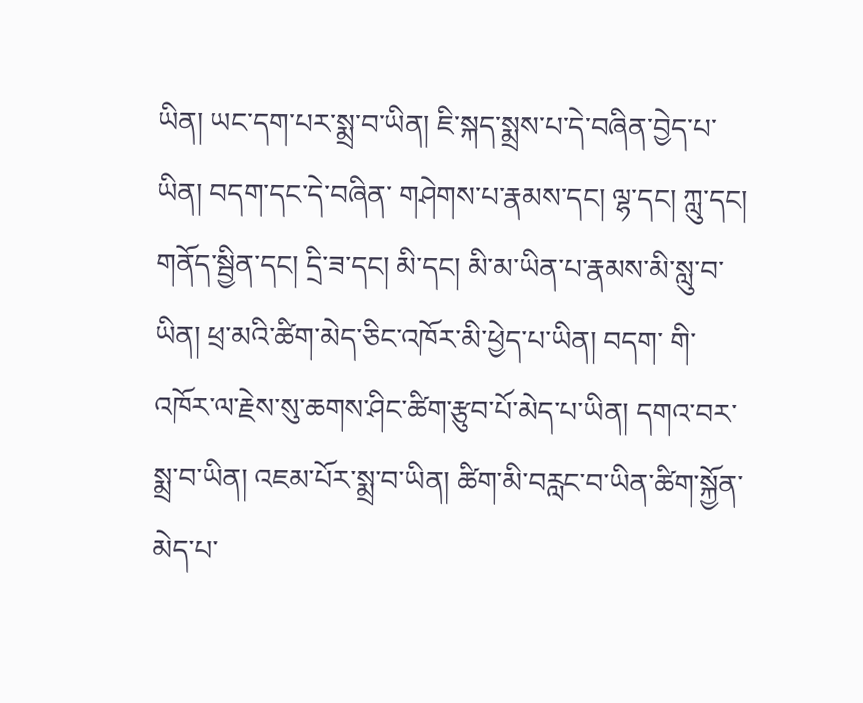ཡིན། ཡང་དག་པར་སྨྲ་བ་ཡིན། ཇི་སྐད་སྨྲས་པ་དེ་བཞིན་བྱེད་པ་ཡིན། བདག་དང་དེ་བཞིན་ གཤེགས་པ་རྣམས་དང། ལྷ་དང། ཀླུ་དང། གནོད་སྦྱིན་དང། དྲི་ཟ་དང། མི་དང། མི་མ་ཡིན་པ་རྣམས་མི་སླུ་བ་ཡིན། ཕྲ་མའི་ཚིག་མེད་ཅིང་འཁོར་མི་ཕྱེད་པ་ཡིན། བདག་ གི་འཁོར་ལ་རྗེས་སུ་ཆགས་ཤིང་ཚིག་རྩུབ་པོ་མེད་པ་ཡིན། དགའ་བར་སྨྲ་བ་ཡིན། འཇམ་པོར་སྨྲ་བ་ཡིན། ཚིག་མི་བརླང་བ་ཡིན་ཚིག་སྐྱོན་མེད་པ་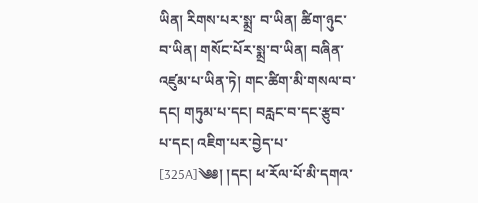ཡིན། རིགས་པར་སྨྲ་ བ་ཡིན། ཚིག་ཉུང་བ་ཡིན། གསོང་པོར་སྨྲ་བ་ཡིན། བཞིན་འཛུམ་པ་ཡིན་ཏེ། གང་ཚིག་མི་གསལ་བ་དང། གཏུམ་པ་དང། བརླང་བ་དང་རྩུབ་པ་དང། འཇིག་པར་བྱེད་པ་ [325A]༄༅། །དང། ཕ་རོལ་པོ་མི་དགའ་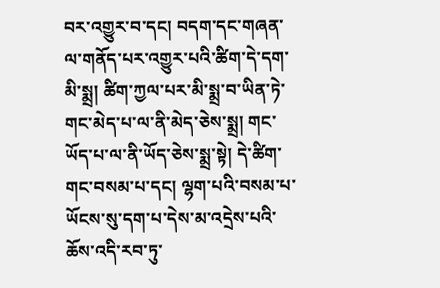བར་འགྱུར་བ་དང། བདག་དང་གཞན་ལ་གནོད་པར་འགྱུར་པའི་ཚིག་དེ་དག་མི་སྨྲ། ཚིག་ཀྱལ་པར་མི་སྨྲ་བ་ཡིན་ཏེ་ གང་མེད་པ་ལ་ནི་མེད་ཅེས་སྨྲ། གང་ཡོད་པ་ལ་ནི་ཡོད་ཅེས་སྨྲ་སྟེ། དེ་ཚིག་གང་བསམ་པ་དང། ལྷག་པའི་བསམ་པ་ཡོངས་སུ་དག་པ་དེས་མ་འདྲེས་པའི་ཆོས་འདི་རབ་ཏུ་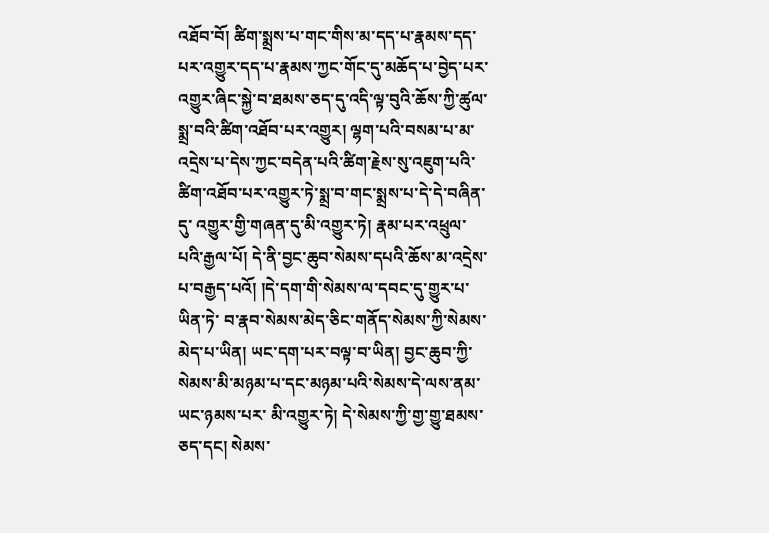འཐོབ་བོ། ཚིག་སྨྲས་པ་གང་གིས་མ་དད་པ་རྣམས་དད་པར་འགྱུར་དད་པ་རྣམས་ཀྱང་གོང་དུ་མཆོད་པ་བྱེད་པར་འགྱུར་ཞིང་སྐྱེ་བ་ཐམས་ཅད་དུ་འདི་ལྟ་བུའི་ཆོས་ཀྱི་ཚུལ་ སྨྲ་བའི་ཚིག་འཐོབ་པར་འགྱུར། ལྷག་པའི་བསམ་པ་མ་འདྲེས་པ་དེས་ཀྱང་བདེན་པའི་ཚིག་རྗེས་སུ་འཇུག་པའི་ཚིག་འཐོབ་པར་འགྱུར་ཏེ་སྨྲ་བ་གང་སྨྲས་པ་དེ་དེ་བཞིན་དུ་ འགྱུར་གྱི་གཞན་དུ་མི་འགྱུར་ཏེ། རྣམ་པར་འཕྲུལ་པའི་རྒྱལ་པོ། དེ་ནི་བྱང་ཆུབ་སེམས་དཔའི་ཆོས་མ་འདྲེས་པ་བརྒྱད་པའོ། །དེ་དག་གི་སེམས་ལ་དབང་དུ་གྱུར་པ་ཡིན་ཏེ་ བ་རྣབ་སེམས་མེད་ཅིང་གནོད་སེམས་ཀྱི་སེམས་མེད་པ་ཡིན། ཡང་དག་པར་བལྟ་བ་ཡིན། བྱང་ཆུབ་ཀྱི་སེམས་མི་མཉམ་པ་དང་མཉམ་པའི་སེམས་དེ་ལས་ནམ་ཡང་ཉམས་པར་ མི་འགྱུར་ཏེ། དེ་སེམས་ཀྱི་གྱ་གྱུ་ཐམས་ཅད་དང། སེམས་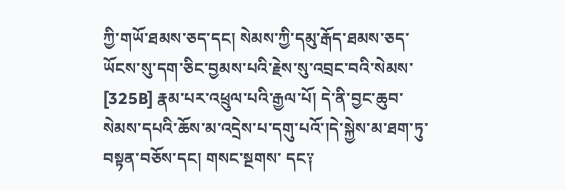ཀྱི་གཡོ་ཐམས་ཅད་དང། སེམས་ཀྱི་དམུ་རྒོད་ཐམས་ཅད་ཡོངས་སུ་དག་ཅིང་བྱམས་པའི་རྗེས་སུ་འབྲང་བའི་སེམས་ [325B] རྣམ་པར་འཕྲུལ་པའི་རྒྱལ་པོ། དེ་ནི་བྱང་ཆུབ་སེམས་དཔའི་ཆོས་མ་འདྲེས་པ་དགུ་པའོ་།དེ་སྐྱེས་མ་ཐག་ཏུ་བསྟན་བཅོས་དང། གསང་སྔགས་ དང༑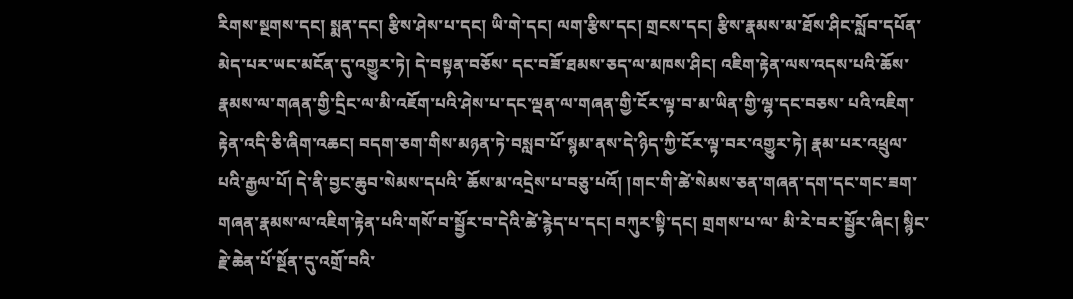རིགས་སྔགས་དང། སྨན་དང། རྩིས་ཤེས་པ་དང། ཡི་གེ་དང། ལག་རྩིས་དང། གྲངས་དང། རྩིས་རྣམས་མ་ཐོས་ཤིང་སློབ་དཔོན་མེད་པར་ཡང་མངོན་དུ་འགྱུར་ཏེ། དེ་བསྟན་བཅོས་ དང་བཟོ་ཐམས་ཅད་ལ་མཁས་ཤིང། འཇིག་རྟེན་ལས་འདས་པའི་ཆོས་རྣམས་ལ་གཞན་གྱི་དྲིང་ལ་མི་འཇོག་པའི་ཤེས་པ་དང་ལྡན་ལ་གཞན་གྱི་ངོར་ལྟ་བ་མ་ཡིན་གྱི་ལྷ་དང་བཅས་ པའི་འཇིག་རྟེན་འདི་ཅི་ཞིག་འཆང། བདག་ཅག་གིས་མཉན་ཏེ་བསླབ་པོ་སྙམ་ནས་དེ་ཉིད་ཀྱི་ངོར་ལྟ་བར་འགྱུར་ཏེ། རྣམ་པར་འཕྲུལ་པའི་རྒྱལ་པོ། དེ་ནི་བྱང་ཆུབ་སེམས་དཔའི་ ཆོས་མ་འདྲེས་པ་བཅུ་པའོ། །གང་གི་ཚེ་སེམས་ཅན་གཞན་དག་དང་གང་ཟག་གཞན་རྣམས་ལ་འཇིག་རྟེན་པའི་གསོ་བ་སྦྱོར་བ་དེའི་ཚེ་རྙེད་པ་དང། བཀུར་སྟི་དང། གྲགས་པ་ལ་ མི་རེ་བར་སྦྱོར་ཞིང། སྙིང་རྗེ་ཆེན་པོ་སྔོན་དུ་འགྲོ་བའི་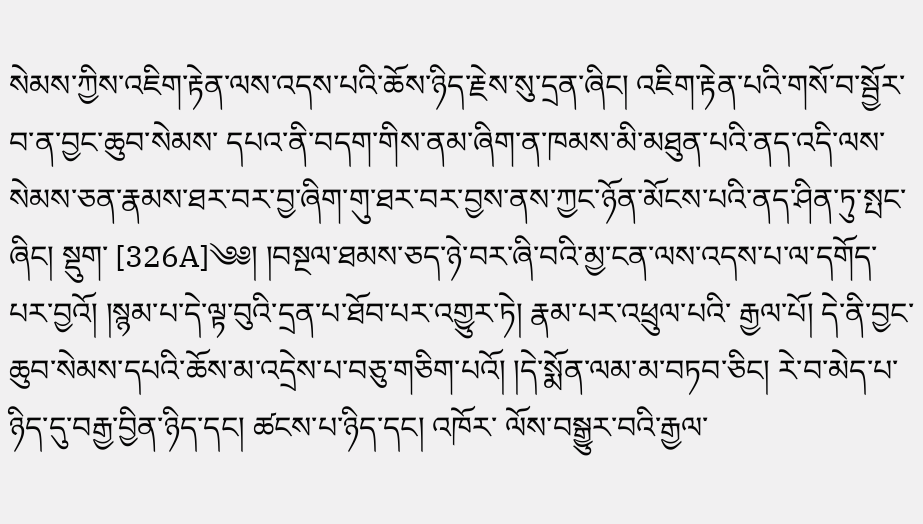སེམས་ཀྱིས་འཇིག་རྟེན་ལས་འདས་པའི་ཆོས་ཉིད་རྗེས་སུ་དྲན་ཞིང། འཇིག་རྟེན་པའི་གསོ་བ་སྦྱོར་བ་ན་བྱང་ཆུབ་སེམས་ དཔའ་ནི་བདག་གིས་ནམ་ཞིག་ན་ཁམས་མི་མཐུན་པའི་ནད་འདི་ལས་སེམས་ཅན་རྣམས་ཐར་བར་བྱ་ཞིག་གུ་ཐར་བར་བྱས་ནས་ཀྱང་ཉོན་མོངས་པའི་ནད་ཤིན་ཏུ་སྤང་ཞིང། སྡུག་ [326A]༄༅། །བསྔལ་ཐམས་ཅད་ཉེ་བར་ཞི་བའི་མྱ་ངན་ལས་འདས་པ་ལ་དགོད་པར་བྱའོ། །སྙམ་པ་དེ་ལྟ་བུའི་དྲན་པ་ཐོབ་པར་འགྱུར་ཏེ། རྣམ་པར་འཕྲུལ་པའི་ རྒྱལ་པོ། དེ་ནི་བྱང་ཆུབ་སེམས་དཔའི་ཆོས་མ་འདྲེས་པ་བཅུ་གཅིག་པའོ། །དེ་སྨོན་ལམ་མ་བཏབ་ཅིང། རེ་བ་མེད་པ་ཉིད་དུ་བརྒྱ་བྱིན་ཉིད་དང། ཚངས་པ་ཉིད་དང། འཁོར་ ལོས་བསྒྱུར་བའི་རྒྱལ་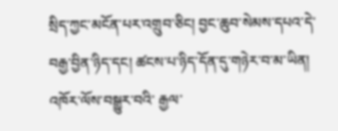སྲིད་ཀྱང་མངོན་པར་འགྲུབ་ཅིང། བྱང་ཆུབ་སེམས་དཔའ་དེ་བརྒྱ་བྱིན་ཉིད་དང། ཚངས་པ་ཉིད་དོན་དུ་གཉེར་བ་མ་ཡིན། འཁོར་ལོས་བསྒྱུར་བའི་ རྒྱལ་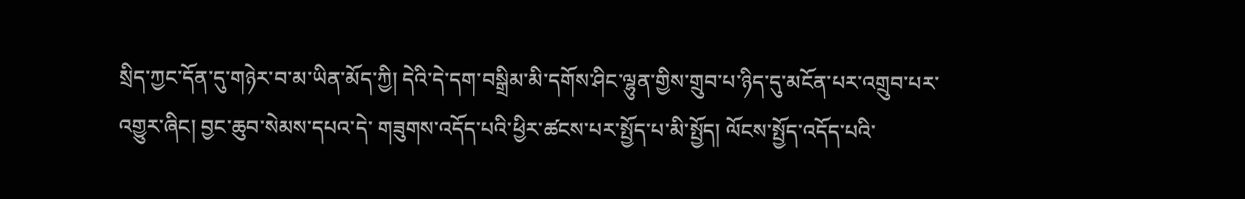སྲིད་ཀྱང་དོན་དུ་གཉེར་བ་མ་ཡིན་མོད་ཀྱི། དེའི་དེ་དག་བསྒྲིམ་མི་དགོས་ཤིང་ལྷུན་གྱིས་གྲུབ་པ་ཉིད་དུ་མངོན་པར་འགྲུབ་པར་འགྱུར་ཞིང། བྱང་ཆུབ་སེམས་དཔའ་དེ་ གཟུགས་འདོད་པའི་ཕྱིར་ཚངས་པར་སྤྱོད་པ་མི་སྤྱོད། ལོངས་སྤྱོད་འདོད་པའི་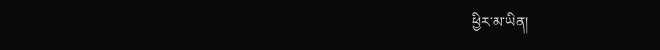ཕྱིར་མ་ཡིན།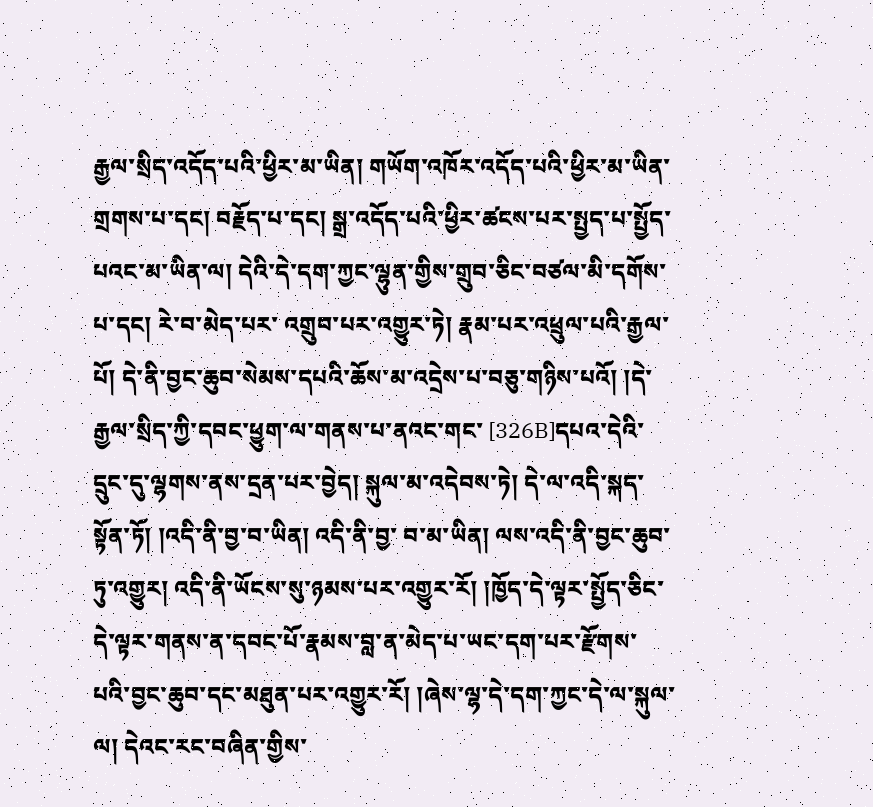རྒྱལ་སྲིད་འདོད་པའི་ཕྱིར་མ་ཡིན། གཡོག་འཁོར་འདོད་པའི་ཕྱིར་མ་ཡིན་ གྲགས་པ་དང། བརྗོད་པ་དང། སྒྲ་འདོད་པའི་ཕྱིར་ཚངས་པར་སྤྱད་པ་སྤྱོད་པའང་མ་ཡིན་ལ། དེའི་དེ་དག་ཀྱང་ལྷུན་གྱིས་གྲུབ་ཅིང་བཙལ་མི་དགོས་པ་དང། རེ་བ་མེད་པར་ འགྲུབ་པར་འགྱུར་ཏེ། རྣམ་པར་འཕྲུལ་པའི་རྒྱལ་པོ། དེ་ནི་བྱང་ཆུབ་སེམས་དཔའི་ཆོས་མ་འདྲེས་པ་བཅུ་གཉིས་པའོ། །དེ་རྒྱལ་སྲིད་ཀྱི་དབང་ཕྱུག་ལ་གནས་པ་ནའང་གང་ [326B]དཔའ་དེའི་དྲུང་དུ་ལྷགས་ནས་དྲན་པར་བྱེད། སྐུལ་མ་འདེབས་ཏེ། དེ་ལ་འདི་སྐད་སྟོན་ཏོ། །འདི་ནི་བྱ་བ་ཡིན། འདི་ནི་བྱ་ བ་མ་ཡིན། ལས་འདི་ནི་བྱང་ཆུབ་ཏུ་འགྱུར། འདི་ནི་ཡོངས་སུ་ཉམས་པར་འགྱུར་རོ། །ཁྱོད་དེ་ལྟར་སྤྱོད་ཅིང་དེ་ལྟར་གནས་ན་དབང་པོ་རྣམས་བླ་ན་མེད་པ་ཡང་དག་པར་རྫོགས་ པའི་བྱང་ཆུབ་དང་མཐུན་པར་འགྱུར་རོ། །ཞེས་ལྷ་དེ་དག་ཀྱང་དེ་ལ་སྐུལ་ལ། དེའང་རང་བཞིན་གྱིས་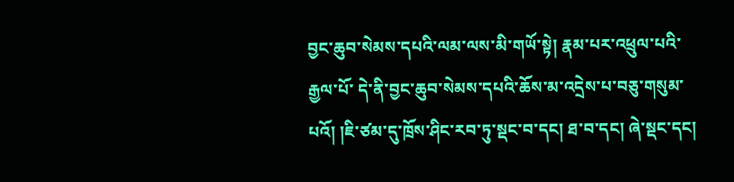བྱང་ཆུབ་སེམས་དཔའི་ལམ་ལས་མི་གཡོ་སྟེ། རྣམ་པར་འཕྲུལ་པའི་རྒྱལ་པོ་ དེ་ནི་བྱང་ཆུབ་སེམས་དཔའི་ཆོས་མ་འདྲེས་པ་བཅུ་གསུམ་པའོ། །ཇི་ཙམ་དུ་ཁྲོས་ཤིང་རབ་ཏུ་སྡང་བ་དང། ཐ་བ་དང། ཞེ་སྡང་དང།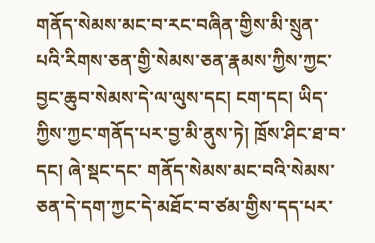གནོད་སེམས་མང་བ་རང་བཞིན་གྱིས་མི་སྲུན་ པའི་རིགས་ཅན་གྱི་སེམས་ཅན་རྣམས་ཀྱིས་ཀྱང་བྱང་ཆུབ་སེམས་དེ་ལ་ལུས་དང། ངག་དང། ཡིད་ཀྱིས་ཀྱང་གནོད་པར་བྱ་མི་ནུས་ཏེ། ཁྲོས་ཤིང་ཐ་བ་དང། ཞེ་སྡང་དང་ གནོད་སེམས་མང་བའི་སེམས་ཅན་དེ་དག་ཀྱང་དེ་མཐོང་བ་ཙམ་གྱིས་དད་པར་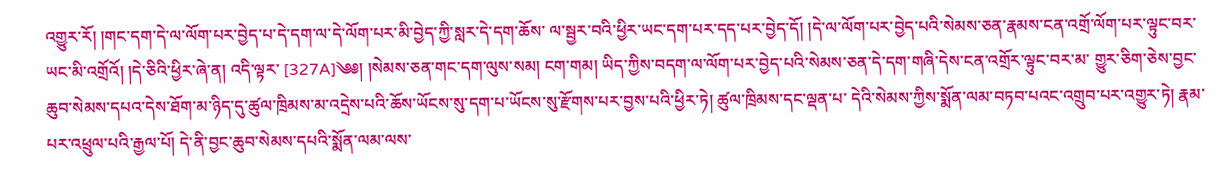འགྱུར་རོ། །གང་དག་དེ་ལ་ལོག་པར་བྱེད་པ་དེ་དག་ལ་དེ་ལོག་པར་མི་བྱེད་ཀྱི་སླར་དེ་དག་ཆོས་ ལ་སྦྱར་བའི་ཕྱིར་ཡང་དག་པར་དད་པར་བྱེད་དོ། །དེ་ལ་ལོག་པར་བྱེད་པའི་སེམས་ཅན་རྣམས་ངན་འགྲོ་ལོག་པར་ལྟུང་བར་ཡང་མི་འགྲོའོ། །དེ་ཅིའི་ཕྱིར་ཞེ་ན། འདི་ལྟར་ [327A]༄༅། །སེམས་ཅན་གང་དག་ལུས་སམ། ངག་གམ། ཡིད་ཀྱིས་བདག་ལ་ལོག་པར་བྱེད་པའི་སེམས་ཅན་དེ་དག་གཞི་དེས་ངན་འགྲོར་ལྟུང་བར་མ་ གྱུར་ཅིག་ཅེས་བྱང་ཆུབ་སེམས་དཔའ་དེས་ཐོག་མ་ཉིད་དུ་ཚུལ་ཁྲིམས་མ་འདྲེས་པའི་ཆོས་ཡོངས་སུ་དག་པ་ཡོངས་སུ་རྫོགས་པར་བྱས་པའི་ཕྱིར་ཏེ། ཚུལ་ཁྲིམས་དང་ལྡན་པ་ དེའི་སེམས་ཀྱིས་སྨོན་ལམ་བཏབ་པའང་འགྲུབ་པར་འགྱུར་ཏེ། རྣམ་པར་འཕྲུལ་པའི་རྒྱལ་པོ། དེ་ནི་བྱང་ཆུབ་སེམས་དཔའི་སྨོན་ལམ་ལས་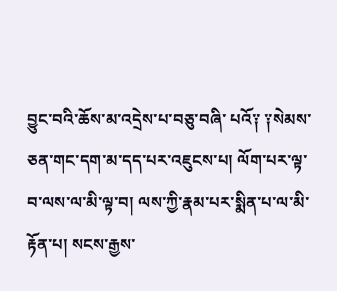བྱུང་བའི་ཆོས་མ་འདྲེས་པ་བཅུ་བཞི་ པའོ༑ ༑སེམས་ཅན་གང་དག་མ་དད་པར་འཇུངས་པ། ལོག་པར་ལྟ་བ་ལས་ལ་མི་ལྟ་བ། ལས་ཀྱི་རྣམ་པར་སྨིན་པ་ལ་མི་རྟོན་པ། སངས་རྒྱས་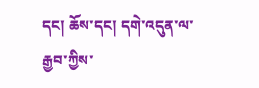དང། ཆོས་དང། དགེ་འདུན་ལ་ རྒྱབ་ཀྱིས་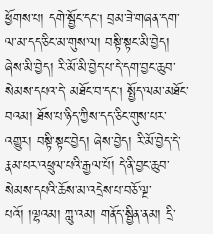ཕྱོགས་པ། དགེ་སྦྱོང་དང། བྲམ་ཟེ་གཞན་དག་ལ་མ་དད་ཅིང་མ་གུས་ལ། བསྟི་སྟང་མི་བྱེད། ཞེས་མི་བྱེད། རི་མོ་མི་བྱེད་པ་དེ་དག་བྱང་ཆུབ་སེམས་དཔའ་དེ་ མཐོང་བ་དང། སྤྱོད་ལམ་མཐོང་བའམ། ཐོས་པ་ཉིད་ཀྱིས་དད་ཅིང་གུས་པར་འགྱུར། བསྟི་སྟང་བྱེད། ཞེས་བྱེད། རི་མོ་བྱེད་དེ་རྣམ་པར་འཕྲུལ་པའི་རྒྱལ་པོ། དེ་ནི་བྱང་ཆུབ་ སེམས་དཔའི་ཆོས་མ་འདྲེས་པ་བཅོ་ལྔ་པའོ། །ལྷའམ། ཀླུ་འམ། གནོད་སྦྱིན་ནམ། དྲི་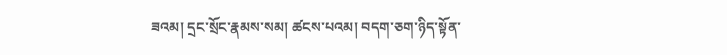ཟའམ། དྲང་སྲོང་རྣམས་སམ། ཚངས་པའམ། བདག་ཅག་ཉིད་སྟོན་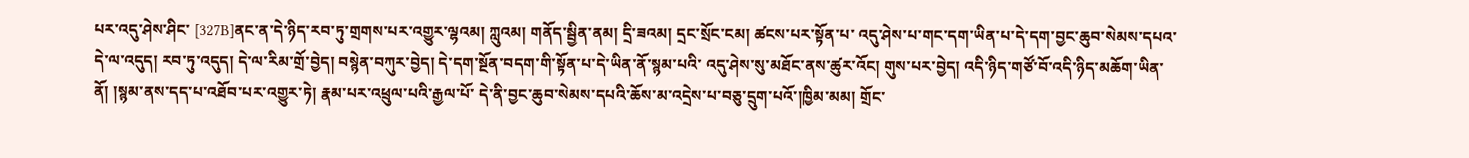པར་འདུ་ཤེས་ཤིང་ [327B]ནང་ན་དེ་ཉིད་རབ་ཏུ་གྲགས་པར་འགྱུར་ལྷའམ། ཀླུའམ། གནོད་སྦྱིན་ནམ། དྲི་ཟའམ། དྲང་སྲོང་ངམ། ཚངས་པར་སྟོན་པ་ འདུ་ཤེས་པ་གང་དག་ཡིན་པ་དེ་དག་བྱང་ཆུབ་སེམས་དཔའ་དེ་ལ་འདུད། རབ་ཏུ་འདུད། དེ་ལ་རིམ་གྲོ་བྱེད། བསྙེན་བཀུར་བྱེད། དེ་དག་སྔོན་བདག་གི་སྟོན་པ་དེ་ཡིན་ནོ་སྙམ་པའི་ འདུ་ཤེས་སུ་མཐོང་ནས་ཚུར་འོང། གུས་པར་བྱེད། འདི་ཉིད་གཙོ་བོ་འདི་ཉིད་མཆོག་ཡིན་ནོ། །སྙམ་ནས་དད་པ་འཐོབ་པར་འགྱུར་ཏེ། རྣམ་པར་འཕྲུལ་པའི་རྒྱལ་པོ་ དེ་ནི་བྱང་ཆུབ་སེམས་དཔའི་ཆོས་མ་འདྲེས་པ་བཅུ་དྲུག་པའོ་།ཁྱིམ་མམ། གྲོང་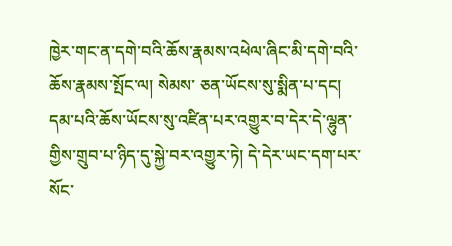ཁྱེར་གང་ན་དགེ་བའི་ཆོས་རྣམས་འཕེལ་ཞིང་མི་དགེ་བའི་ཆོས་རྣམས་སྤོང་ལ། སེམས་ ཅན་ཡོངས་སུ་སྨིན་པ་དང། དམ་པའི་ཆོས་ཡོངས་སུ་འཛིན་པར་འགྱུར་བ་དེར་དེ་ལྷུན་གྱིས་གྲུབ་པ་ཉིད་དུ་སྐྱེ་བར་འགྱུར་ཏེ། དེ་དེར་ཡང་དག་པར་སོང་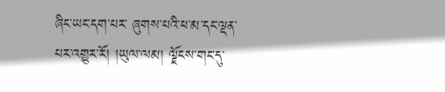ཞིང་ཡང་དག་པར་ ཞུགས་པའི་ཕ་མ་དང་ལྡན་པར་འགྱུར་རོ། །ཡུལ་ལམ། ལྗོངས་གང་དུ་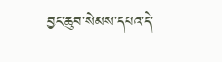བྱང་ཆུབ་སེམས་དཔའ་དེ་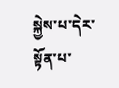སྐྱེས་པ་དེར་སྟོན་པ་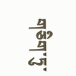གཅིག་ཏུ་